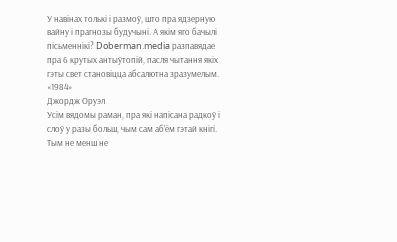У навінах толькі і размоў, што пра ядзерную вайну і прагнозы будучыні. А якім яго бачылі пісьменнікі? Doberman.media разпавядае пра 6 крутых антыўтопій, пасля чытання якіх гэты свет становіцца абсалютна зразумелым.
«1984»
Джордж Оруэл
Усім вядомы раман, пра які напісана радкоў і слоў у разы больш, чым сам аб’ём гэтай кнігі. Тым не менш не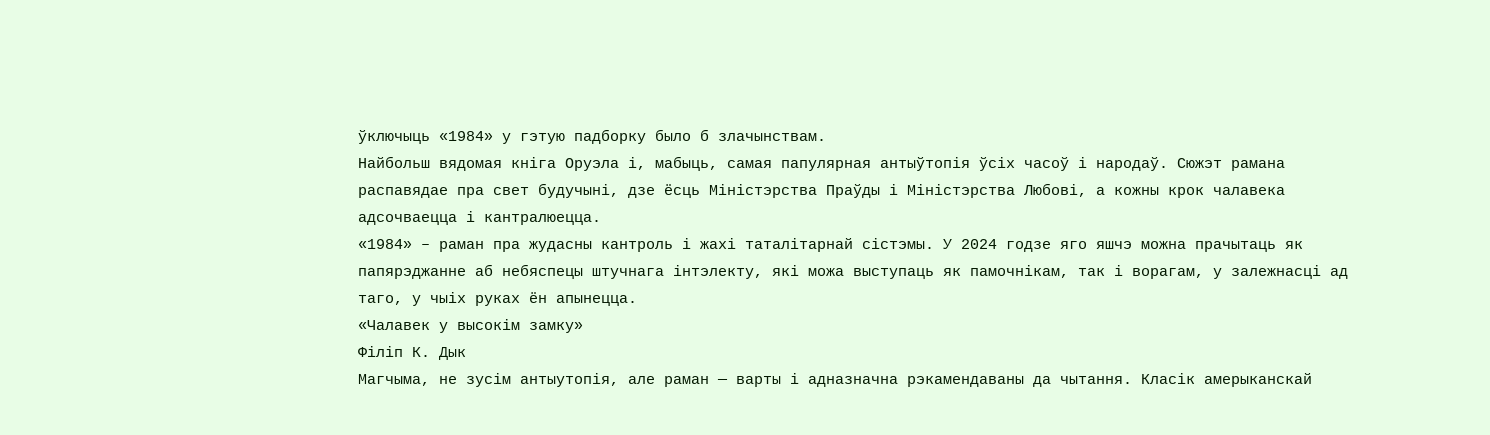ўключыць «1984» у гэтую падборку было б злачынствам.
Найбольш вядомая кніга Оруэла і, мабыць, самая папулярная антыўтопія ўсіх часоў і народаў. Сюжэт рамана распавядае пра свет будучыні, дзе ёсць Міністэрства Праўды і Міністэрства Любові, а кожны крок чалавека адсочваецца і кантралюецца.
«1984» – раман пра жудасны кантроль і жахі таталітарнай сістэмы. У 2024 годзе яго яшчэ можна прачытаць як папярэджанне аб небяспецы штучнага інтэлекту, які можа выступаць як памочнікам, так і ворагам, у залежнасці ад таго, у чыіх руках ён апынецца.
«Чалавек у высокім замку»
Філіп К. Дык
Магчыма, не зусім антыутопія, але раман — варты і адназначна рэкамендаваны да чытання. Класік амерыканскай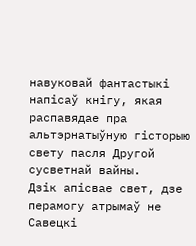навуковай фантастыкі напісаў кнігу, якая распавядае пра альтэрнатыўную гісторыю свету пасля Другой сусветнай вайны.
Дзік апісвае свет, дзе перамогу атрымаў не Савецкі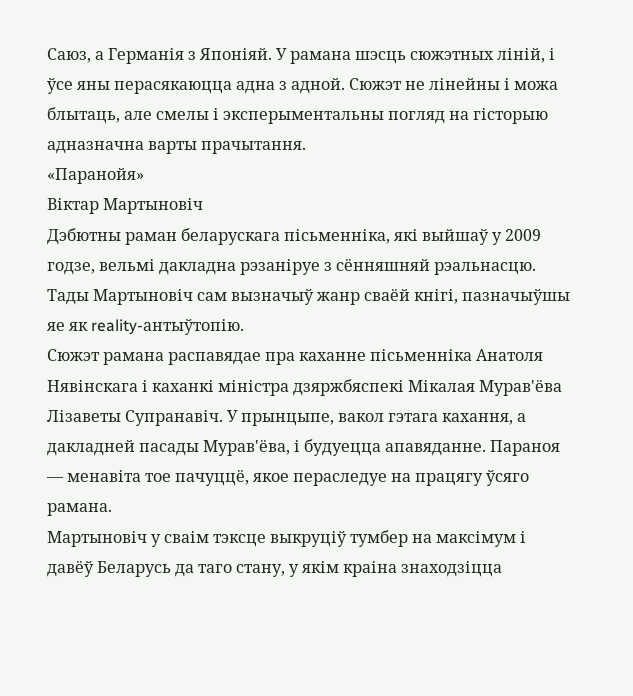Саюз, а Германія з Японіяй. У рамана шэсць сюжэтных ліній, і ўсе яны перасякаюцца адна з адной. Сюжэт не лінейны і можа блытаць, але смелы і эксперыментальны погляд на гісторыю адназначна варты прачытання.
«Паранойя»
Віктар Мартыновіч
Дэбютны раман беларускага пісьменніка, які выйшаў у 2009 годзе, вельмі дакладна рэзаніруе з сённяшняй рэальнасцю. Тады Мартыновіч сам вызначыў жанр сваёй кнігі, пазначыўшы яе як reality-антыўтопію.
Сюжэт рамана распавядае пра каханне пісьменніка Анатоля Нявінскага і каханкі міністра дзяржбяспекі Мікалая Мурав'ёва Лізаветы Супранавіч. У прынцыпе, вакол гэтага кахання, а дакладней пасады Мурав'ёва, і будуецца апавяданне. Параноя — менавіта тое пачуццё, якое пераследуе на працягу ўсяго рамана.
Мартыновіч у сваім тэксце выкруціў тумбер на максімум і давёў Беларусь да таго стану, у якім краіна знаходзіцца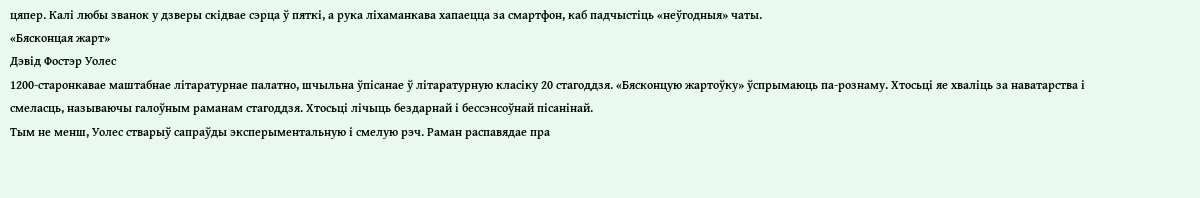цяпер. Калі любы званок у дзверы скідвае сэрца ў пяткі, а рука ліхаманкава хапаецца за смартфон, каб падчыстіць «неўгодныя» чаты.
«Бясконцая жарт»
Дэвід Фостэр Уолес
1200-старонкавае маштабнае літаратурнае палатно, шчыльна ўпісанае ў літаратурную класіку 20 стагоддзя. «Бясконцую жартоўку» ўспрымаюць па-рознаму. Хтосьці яе хваліць за наватарства і смеласць, называючы галоўным раманам стагоддзя. Хтосьці лічыць бездарнай і бессэнсоўнай пісанінай.
Тым не менш, Уолес стварыў сапраўды эксперыментальную і смелую рэч. Раман распавядае пра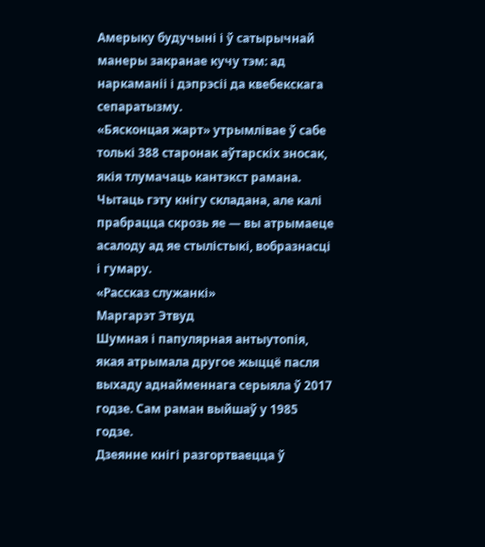Амерыку будучыні і ў сатырычнай манеры закранае кучу тэм: ад наркаманіі і дэпрэсіі да квебекскага сепаратызму.
«Бясконцая жарт» утрымлівае ў сабе толькі 388 старонак аўтарскіх зносак, якія тлумачаць кантэкст рамана. Чытаць гэту кнігу складана, але калі прабрацца скрозь яе — вы атрымаеце асалоду ад яе стылістыкі, вобразнасці і гумару.
«Рассказ служанкі»
Маргарэт Этвуд
Шумная і папулярная антыутопія, якая атрымала другое жыццё пасля выхаду аднайменнага серыяла ў 2017 годзе. Сам раман выйшаў у 1985 годзе.
Дзеянне кнігі разгортваецца ў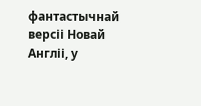фантастычнай версіі Новай Англіі, у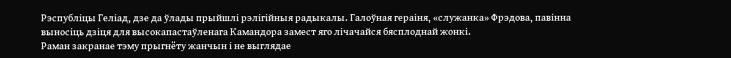Рэспубліцы Геліад, дзе да ўлады прыйшлі рэлігійныя радыкалы. Галоўная гераіня, «служанка» Фрэдова, павінна выносіць дзіця для высокапастаўленага Камандора замест яго лічачайся бясплоднай жонкі.
Раман закранае тэму прыгнёту жанчын і не выглядае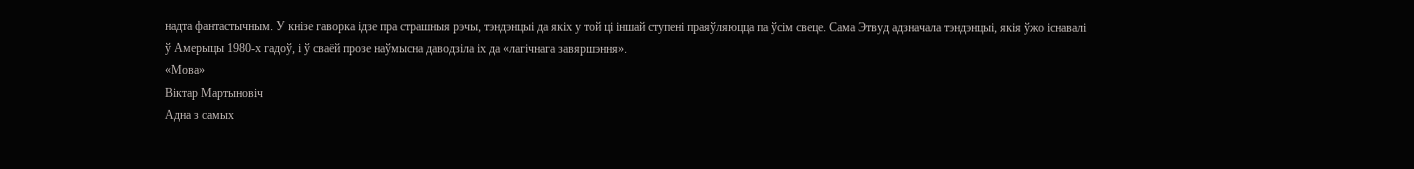надта фантастычным. У кнізе гаворка ідзе пра страшныя рэчы, тэндэнцыі да якіх у той ці іншай ступені праяўляюцца па ўсім свеце. Сама Этвуд адзначала тэндэнцыі, якія ўжо існавалі ў Амерыцы 1980-х гадоў, і ў сваёй прозе наўмысна даводзіла іх да «лагічнага завяршэння».
«Мова»
Віктар Мартыновіч
Адна з самых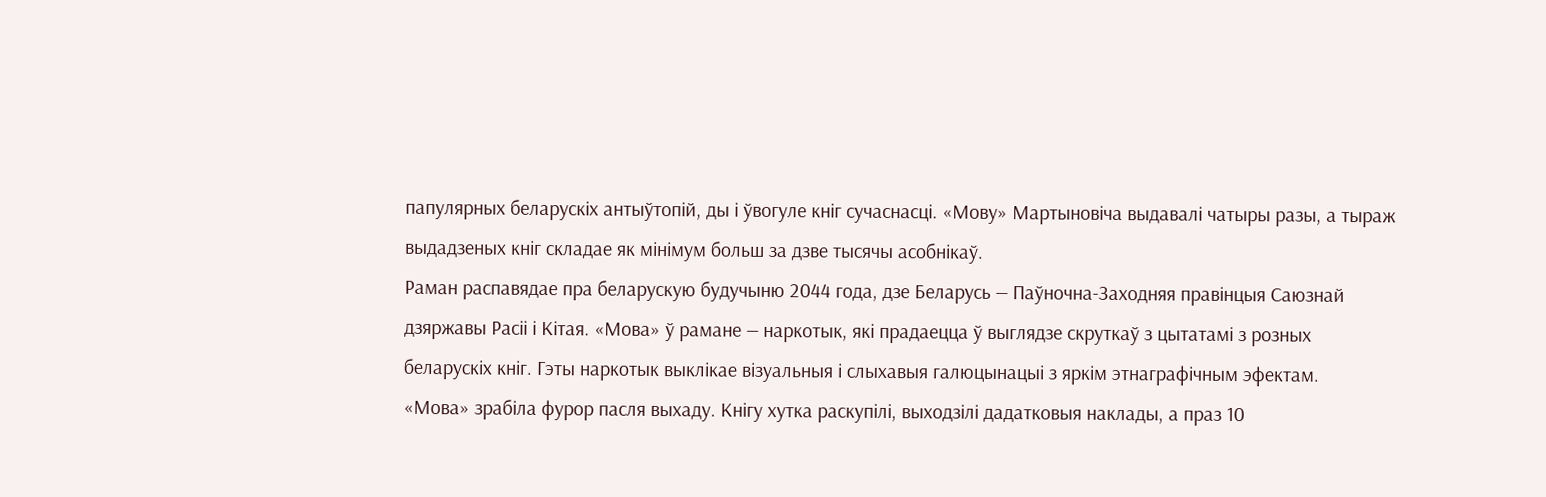папулярных беларускіх антыўтопій, ды і ўвогуле кніг сучаснасці. «Мову» Мартыновіча выдавалі чатыры разы, а тыраж выдадзеных кніг складае як мінімум больш за дзве тысячы асобнікаў.
Раман распавядае пра беларускую будучыню 2044 года, дзе Беларусь — Паўночна-Заходняя правінцыя Саюзнай дзяржавы Расіі і Кітая. «Мова» ў рамане — наркотык, які прадаецца ў выглядзе скруткаў з цытатамі з розных беларускіх кніг. Гэты наркотык выклікае візуальныя і слыхавыя галюцынацыі з яркім этнаграфічным эфектам.
«Мова» зрабіла фурор пасля выхаду. Кнігу хутка раскупілі, выходзілі дадатковыя наклады, а праз 10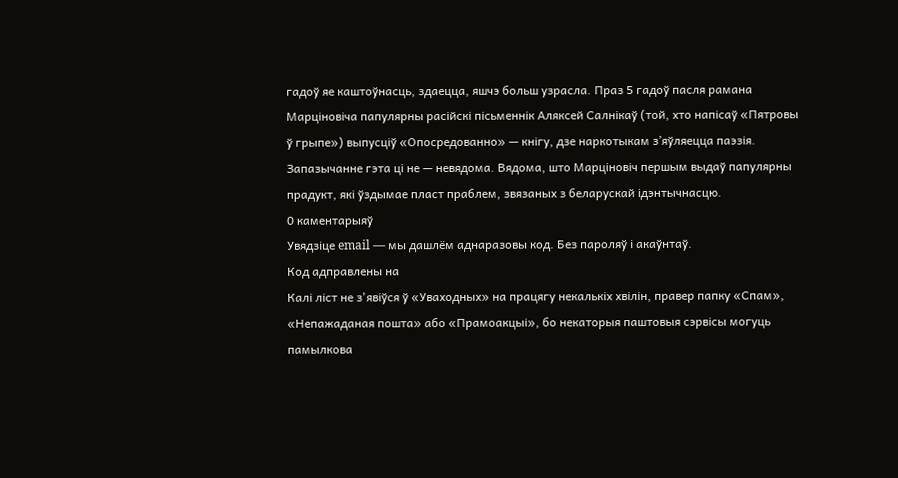гадоў яе каштоўнасць, здаецца, яшчэ больш узрасла. Праз 5 гадоў пасля рамана Марціновіча папулярны расійскі пісьменнік Аляксей Салнікаў (той, хто напісаў «Пятровы ў грыпе») выпусціў «Опосредованно» — кнігу, дзе наркотыкам з’яўляецца паэзія. Запазычанне гэта ці не — невядома. Вядома, што Марціновіч першым выдаў папулярны прадукт, які ўздымае пласт праблем, звязаных з беларускай ідэнтычнасцю.
0 каментарыяў
Увядзіце email — мы дашлём аднаразовы код. Без пароляў і акаўнтаў.
Код адправлены на
Калі ліст не з'явіўся ў «Уваходных» на працягу некалькіх хвілін, правер папку «Спам», «Непажаданая пошта» або «Прамоакцыі», бо некаторыя паштовыя сэрвісы могуць памылкова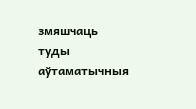змяшчаць туды аўтаматычныя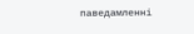паведамленні